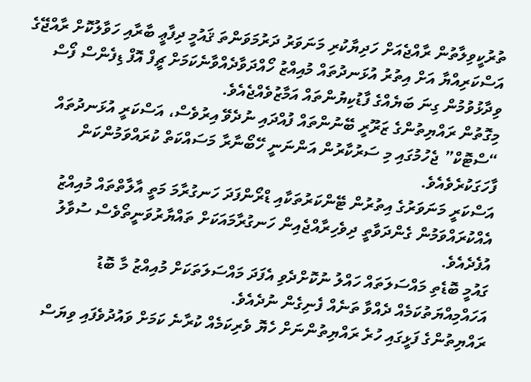ތުރުކީވިލާތުން ރާއްޖެއަށް ހަދިޔާކުރި މަނަވަރު ދަރުމަވަންތަ ޤައުމީ ދިފާޢީ ބާރާއި ހަވާލުކޮށް ރާއްޖޭގެ އަސްކަރިއްޔާ އަށް އިތުރު އުޅަނދުތައް މުއިއްޒު ހޯއްދަވާދެއްވާނެކަމަށް ޗީފް އޮފް ޑިފެންސް ފޯސް ވިދާޅުވުމުން ގިނަ ބަޔެއްގެ ފާޑުކިޔުންތައް އަމާޒުވެއްޖެއެވެ.
މިގޮތުން ރައްޔިތުންގެ ޒަރޫރީ ބޭނުންތައް ފުއްދައި ނުދެވޭ އިރުވެސް، އަސްކަރީ އުޅަނދުތައް “ސްޓޮކް” ޖެހުމުގައި މި ސަރުކާރުން އަންނަނީ ހޭބޯނާރާ މަސައްކަތް ކުރައްވަމުންކަން ފާހަގަކުރެވެއެވެ.
އަސްކަރީ މަނަވަރުގެ އިތުރުން ޓޭންކަރުތަކާއި ޑްރޯންފަދަ ހަނގުރާމަ މަތީ އާލާތްތައް މުއިއްޒު އެއްކުރައްވަމުން ގެންދަވާތީ ދިވެހިރާއްޖެއިން ހަނގުރާމައަކަށް ތައްޔާރުވަނީތޯވެސް ސުވާލު އުފެދެއެވެ.
ގައުމީ ބޮޑެތި މައްސަލަތައް ހައްލު ނުކޮށްދެވި އެފަދަ މައްސަލަތަކަށް މުއިއްޒު މާ ބޮޑު އަހައްމިއްޔަތުކަމެއް ދެއްވާ ތަނެއް ފެނިގެން ނުދެއެވެ.
ރައްޔިތުންގެ ފަޅީގައި ހުރެ ރައްޔިތުންނަށް ހެޔޮ ވެރިކަމެއް ކުރާނެ ކަމަށް ވައުދުވެފައި ވިޔަސް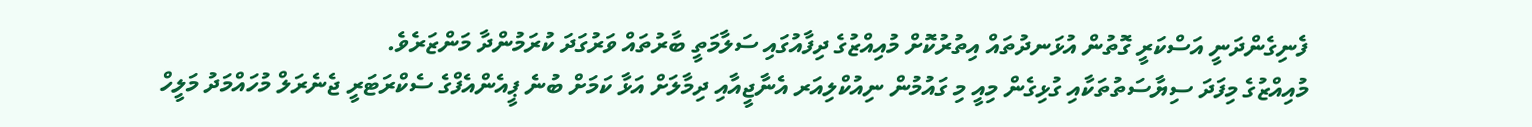ފެނިގެންދަނީ އަސްކަރީ ގޮތުން އުޅަނދުތައް އިތުރުކޮށް މުއިއްޒުގެ ދިފާއުގައި ސަލާމަތީ ބާރުތައް ވަރުގަދަ ކުރަމުންދާ މަންޒަރެވެ.
މުއިއްޒުގެ މިފަދަ ސިޔާސަތުތަކާއި ގުޅިގެން މިއީ މި ގައުމުން ނިއުކްލިއަރ އެނާޖީއާއި ދިމާލަށް އަޅާ ކަމަށް ބުނެ ޕީއެންއެފްގެ ސެކްރަޓަރީ ޖެނެރަލް މުހައްމަދު މަލީހް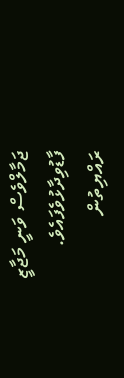ޖަމާލްވެސް ވަނީ މަޖާޒީ ފާޑުވިދާޅުވެފައެވެ.
ރައްޔިތުން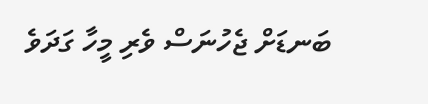ބަނޑަށް ޖެހުނަސް ވެރި މީހާ ގަދަވެ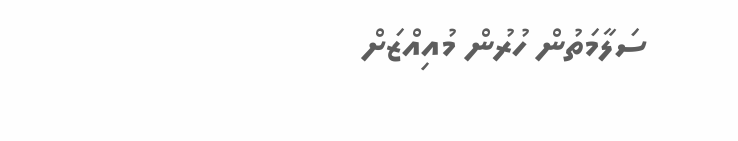ސަލާމަތުން ހުރުން މުއިއްޒަށް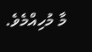މާ މުހިއްމެވެ.